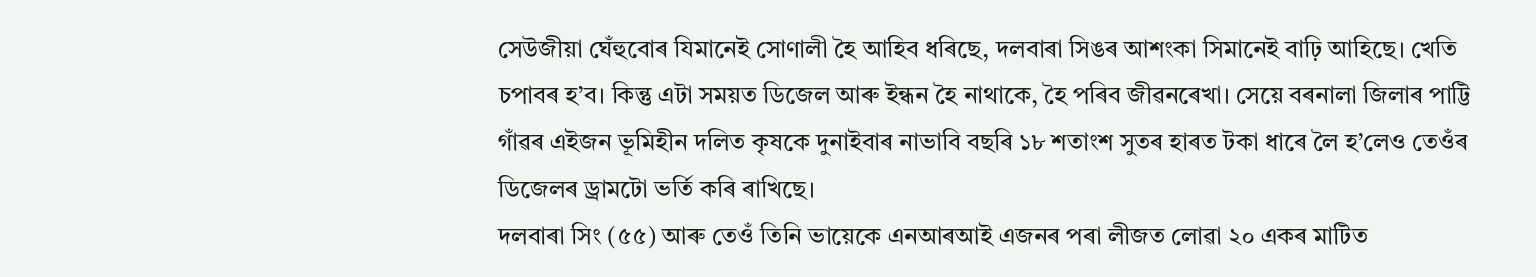সেউজীয়া ঘেঁহুবোৰ যিমানেই সোণালী হৈ আহিব ধৰিছে, দলবাৰা সিঙৰ আশংকা সিমানেই বাঢ়ি আহিছে। খেতি চপাবৰ হ’ব। কিন্তু এটা সময়ত ডিজেল আৰু ইন্ধন হৈ নাথাকে, হৈ পৰিব জীৱনৰেখা। সেয়ে বৰনালা জিলাৰ পাট্টি গাঁৱৰ এইজন ভূমিহীন দলিত কৃষকে দুনাইবাৰ নাভাবি বছৰি ১৮ শতাংশ সুতৰ হাৰত টকা ধাৰে লৈ হ’লেও তেওঁৰ ডিজেলৰ ড্ৰামটো ভৰ্তি কৰি ৰাখিছে।
দলবাৰা সিং (৫৫) আৰু তেওঁ তিনি ভায়েকে এনআৰআই এজনৰ পৰা লীজত লোৱা ২০ একৰ মাটিত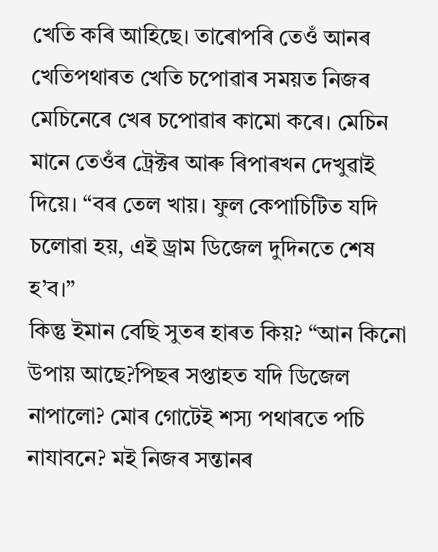খেতি কৰি আহিছে। তাৰোপৰি তেওঁ আনৰ খেতিপথাৰত খেতি চপোৱাৰ সময়ত নিজৰ মেচিনেৰে খেৰ চপোৱাৰ কামো কৰে। মেচিন মানে তেওঁৰ ট্ৰেক্টৰ আৰু ৰিপাৰখন দেখুৱাই দিয়ে। “বৰ তেল খায়। ফুল কেপাচিটিত যদি চলোৱা হয়, এই ড্ৰাম ডিজেল দুদিনতে শেষ হ’ব।”
কিন্তু ইমান বেছি সুতৰ হাৰত কিয়? “আন কিনো উপায় আছে?পিছৰ সপ্তাহত যদি ডিজেল নাপালো? মোৰ গোটেই শস্য পথাৰতে পচি নাযাবনে? মই নিজৰ সন্তানৰ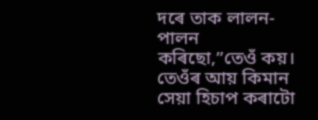দৰে তাক লালন-পালন কৰিছো,”তেওঁ কয়। তেওঁৰ আয় কিমান সেয়া হিচাপ কৰাটো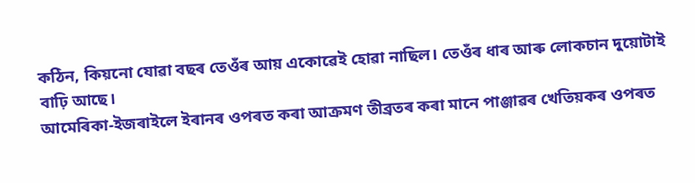কঠিন, কিয়নো যোৱা বছৰ তেওঁৰ আয় একোৱেই হোৱা নাছিল। তেওঁৰ ধাৰ আৰু লোকচান দুয়োটাই বাঢ়ি আছে।
আমেৰিকা-ইজৰাইলে ইৰানৰ ওপৰত কৰা আক্ৰমণ তীব্ৰতৰ কৰা মানে পাঞ্জাৱৰ খেতিয়কৰ ওপৰত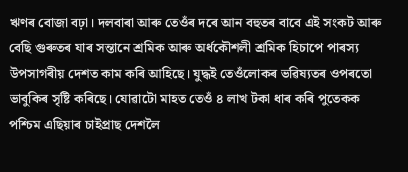ঋণৰ বোজা বঢ়া। দলবাৰা আৰু তেওঁৰ দৰে আন বহুতৰ বাবে এই সংকট আৰু বেছি গুৰুতৰ যাৰ সন্তানে শ্ৰমিক আৰু অৰ্ধকৌশলী শ্ৰমিক হিচাপে পাৰস্য উপসাগৰীয় দেশত কাম কৰি আহিছে। যুদ্ধই তেওঁলোকৰ ভৱিষ্যতৰ ওপৰতো ভাবুকিৰ সৃষ্টি কৰিছে। যোৱাটো মাহত তেওঁ ৪ লাখ টকা ধাৰ কৰি পুতেকক পশ্চিম এছিয়াৰ চাইপ্ৰাছ দেশলৈ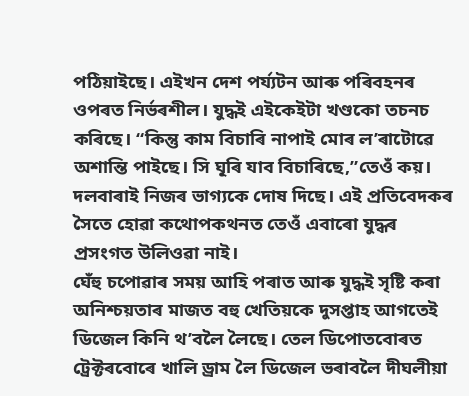পঠিয়াইছে। এইখন দেশ পৰ্য্যটন আৰু পৰিবহনৰ ওপৰত নিৰ্ভৰশীল। যুদ্ধই এইকেইটা খণ্ডকো তচনচ কৰিছে। “কিন্তু কাম বিচাৰি নাপাই মোৰ ল’ৰাটোৱে অশান্তি পাইছে। সি ঘূৰি যাব বিচাৰিছে,”তেওঁ কয়। দলবাৰাই নিজৰ ভাগ্যকে দোষ দিছে। এই প্ৰতিবেদকৰ সৈতে হোৱা কথোপকথনত তেওঁ এবাৰো যুদ্ধৰ প্ৰসংগত উলিওৱা নাই।
ঘেঁহু চপোৱাৰ সময় আহি পৰাত আৰু যুদ্ধই সৃষ্টি কৰা অনিশ্চয়তাৰ মাজত বহু খেতিয়কে দুসপ্তাহ আগতেই ডিজেল কিনি থ’বলৈ লৈছে। তেল ডিপোতবোৰত ট্ৰেক্টৰবোৰে খালি ড্ৰাম লৈ ডিজেল ভৰাবলৈ দীঘলীয়া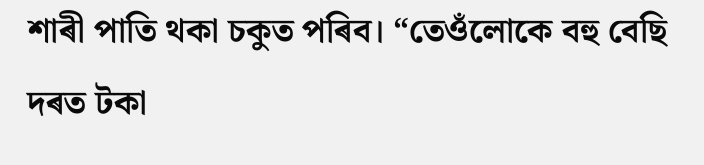শাৰী পাতি থকা চকুত পৰিব। “তেওঁলোকে বহু বেছি দৰত টকা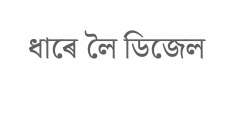ধাৰে লৈ ডিজেল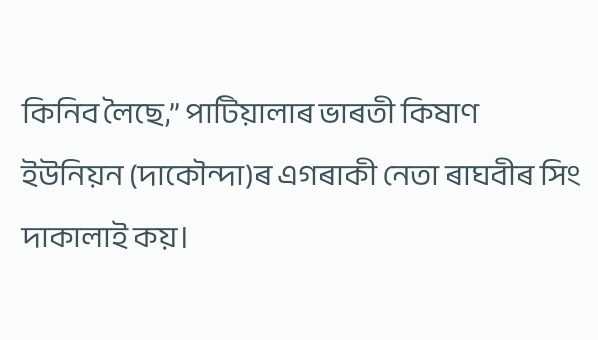কিনিব লৈছে,” পাটিয়ালাৰ ভাৰতী কিষাণ ইউনিয়ন (দাকৌন্দা)ৰ এগৰাকী নেতা ৰাঘবীৰ সিং দাকালাই কয়।